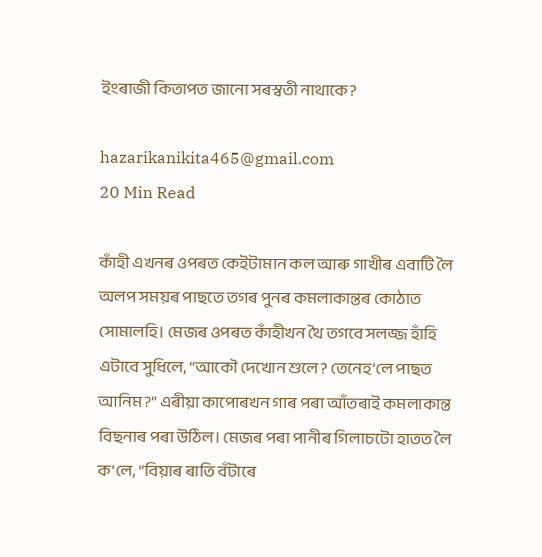ইংৰাজী কিতাপত জানো সৰস্বতী নাথাকে?

hazarikanikita465@gmail.com
20 Min Read

কাঁহী এখনৰ ওপৰত কেইটামান কল আৰু গাখীৰ এবাটি লৈ অলপ সময়ৰ পাছতে তগৰ পুনৰ কমলাকান্তৰ কোঠাত সোমালহি। মেজৰ ওপৰত কাঁহীখন থৈ তগবে সলজ্জ হাঁহি এটাবে সুধিলে, “আকৌ দেখোন শুলে? তেনেহ’লে পাছত আনিম?” এৰীয়া কাপোৰখন গাৰ পৰা আঁতৰাই কমলাকান্ত বিছনাৰ পৰা উঠিল। মেজৰ পৰা পানীৰ গিলাচটো হাতত লৈ ক’লে, “বিয়াৰ ৰাতি বঁটাৰে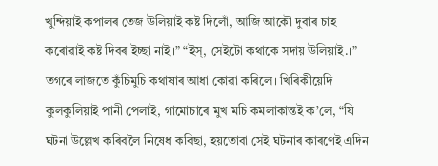খুন্দিয়াই কপালৰ তেজ উলিয়াই কষ্ট দিলোঁ, আজি আকৌ দুবাৰ চাহ কৰোৱাই কষ্ট দিবৰ ইচ্ছা নাই।” “ইস্, সেইটো কথাকে সদায় উলিয়াই.।” তগৰে লাজতে কুঁচিমুচি কথাষাৰ আধা কোৱা কৰিলে। খিৰিকীয়েদি কুলকুলিয়াই পানী পেলাই, গামোচাৰে মুখ মচি কমলাকান্তই ক’লে, “যি ঘটনা উল্লেখ কৰিবলৈ নিষেধ কবিছা, হয়তোবা সেই ঘটনাৰ কাৰণেই এদিন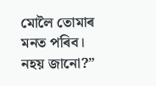মোলৈ তোমাৰ মনত পৰিব। নহয় জানো?”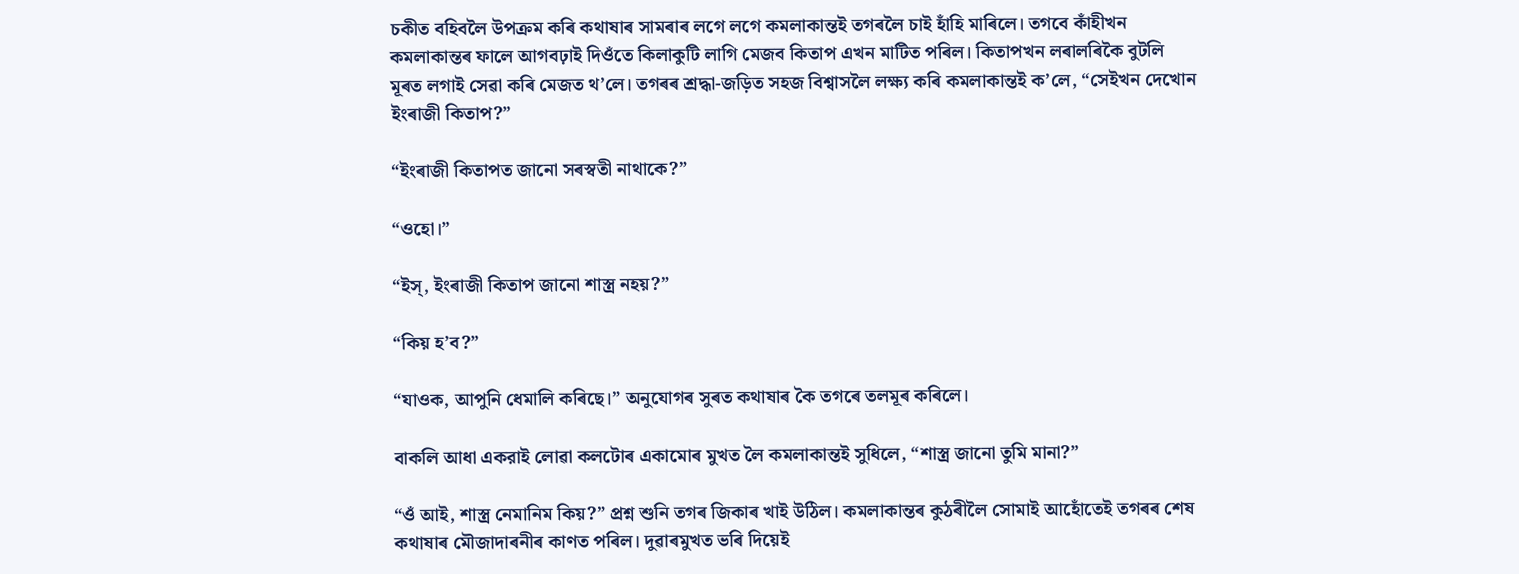চকীত বহিবলৈ উপক্ৰম কৰি কথাষাৰ সামৰাৰ লগে লগে কমলাকান্তই তগৰলৈ চাই হাঁহি মাৰিলে। তগবে কাঁহীখন কমলাকান্তৰ ফালে আগবঢ়াই দিওঁতে কিলাকুটি লাগি মেজব কিতাপ এখন মাটিত পৰিল। কিতাপখন লৰালৰিকৈ বুটলি মূৰত লগাই সেৱা কৰি মেজত থ’লে। তগৰৰ শ্রদ্ধা-জড়িত সহজ বিশ্বাসলৈ লক্ষ্য কৰি কমলাকান্তই ক’লে, “সেইখন দেখোন ইংৰাজী কিতাপ?”

“ইংৰাজী কিতাপত জানো সৰস্বতী নাথাকে?”

“ওহো।”

“ইস্, ইংৰাজী কিতাপ জানো শাস্ত্র নহয়?”

“কিয় হ’ব?”

“যাওক, আপুনি ধেমালি কৰিছে।” অনুযোগৰ সুৰত কথাষাৰ কৈ তগৰে তলমূৰ কৰিলে।

বাকলি আধা একরাই লোৱা কলটোৰ একামোৰ মুখত লৈ কমলাকান্তই সুধিলে, “শাস্ত্র জানো তুমি মানা?”

“ওঁ আই, শাস্ত্র নেমানিম কিয়?” প্রশ্ন শুনি তগৰ জিকাৰ খাই উঠিল। কমলাকান্তৰ কুঠৰীলৈ সোমাই আহোঁতেই তগৰৰ শেষ কথাষাৰ মৌজাদাৰনীৰ কাণত পৰিল। দুৱাৰমুখত ভৰি দিয়েই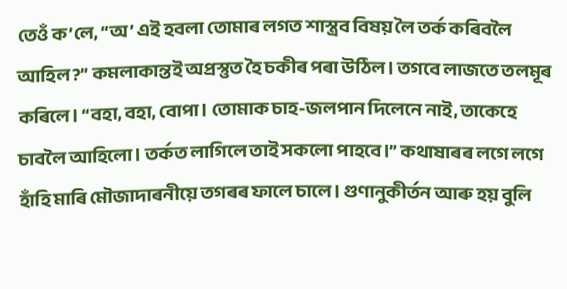তেওঁ ক’লে, “অ’ এই হবলা তোমাৰ লগত শাস্ত্রব বিষয় লৈ তর্ক কৰিবলৈ আহিল?” কমলাকান্তই অপ্রস্তুত হৈ চকীৰ পৰা উঠিল। তগবে লাজতে তলমূৰ কৰিলে। “বহা, বহা, বোপা। তোমাক চাহ-জলপান দিলেনে নাই, তাকেহে চাবলৈ আহিলো। তর্কত লাগিলে তাই সকলো পাহবে।” কথাষাৰৰ লগে লগে হাঁহি মাৰি মৌজাদাৰনীয়ে তগৰৰ ফালে চালে। গুণানুকীর্তন আৰু হয় বুলি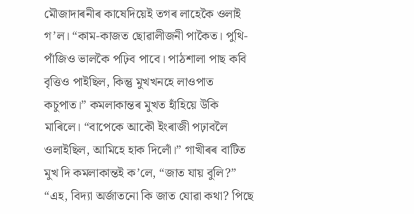মৌজাদাৰনীৰ কাষেদিয়েই তগৰ লাহেকৈ ওলাই গ’ল। “কাম-কাজত ছোৱালীজনী পাকৈত। পুথি-পাঁজিও ভালকৈ পঢ়িব পাবে। পাঠশালা পাছ কবি বৃত্তিও পাইছিল, কিন্তু মুখখনহে লাওপাত কচুপাত।” কমলাকান্তৰ মুখত হাঁহিয়ে উকি মাৰিলে। “বাপেকে আকৌ ইংৰাজী পঢ়াবলৈ ওলাইছিল, আমিহে হাক দিলোঁ।” গাখীৰৰ বাটিত মুখ দি কমলাকান্তই ক’লে, “জাত যায় বুলি?” “এহ, বিদ্যা অর্জাতনো কি জাত যোৱা কথা? পিছে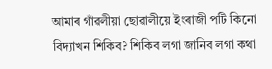আমাৰ গাঁৱলীয়া ছোৱালীয়ে ইংৰাজী পটি কিনো বিদ্যাখন শিকিব? শিকিব লগা জানিব লগা কথা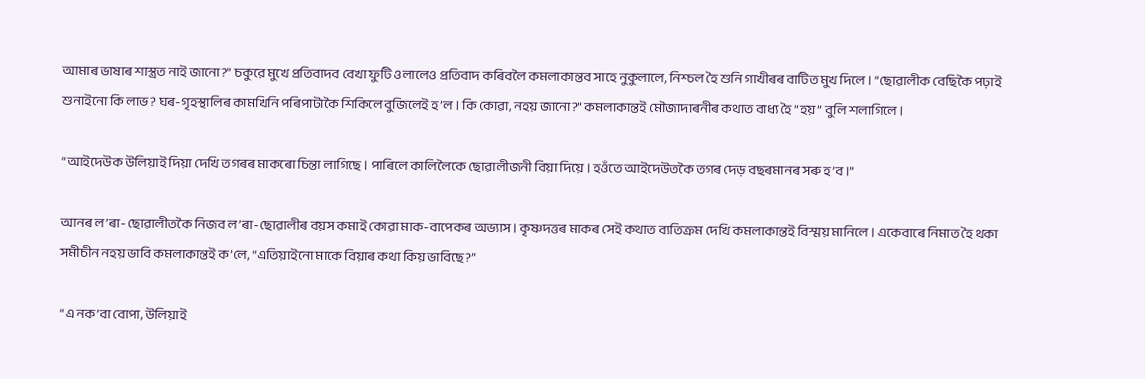আমাৰ ভাষাৰ শাস্ত্রত নাই জানো?” চকুরে মুখে প্রতিবাদব বেখা ফুটি ওলালেও প্রতিবাদ কৰিবলৈ কমলাকান্তব সাহে নুকুলালে, নিশ্চল হৈ শুনি গাখীৰৰ বাটিত মুখ দিলে। “ছোৱালীক বেছিকৈ পঢ়াই শুনাইনো কি লাভ? ঘৰ-গৃহস্থালিৰ কামখিনি পৰিপাটাকৈ শিকিলে বুজিলেই হ’ল। কি কোৱা, নহয় জানো?” কমলাকান্তই মৌজাদাৰনীৰ কথাত বাধ্য হৈ “হয়” বুলি শলাগিলে।

“আইদেউক উলিয়াই দিয়া দেখি তগৰৰ মাকৰো চিন্তা লাগিছে। পাৰিলে কালিলৈকে ছোৱালীজনী বিয়া দিয়ে। হওঁতে আইদেউতকৈ তগৰ দেড় বছৰমানৰ সৰু হ’ব।”

আনৰ ল’ৰা-ছোৱালীতকৈ নিজব ল’ৰা-ছোৱালীৰ বয়স কমাই কোৱা মাক-বাপেকৰ অভ্যাস। কৃষ্ণদত্তৰ মাকৰ সেই কথাত ব্যতিক্রম দেখি কমলাকান্তই বিস্ময় মানিলে। একেবাৰে নিমাত হৈ থকা সমীচীন নহয় ভাবি কমলাকান্তই ক’লে, “এতিয়াইনো মাকে বিয়াৰ কথা কিয় ভাবিছে?”

“এ নক’বা বোপা, উলিয়াই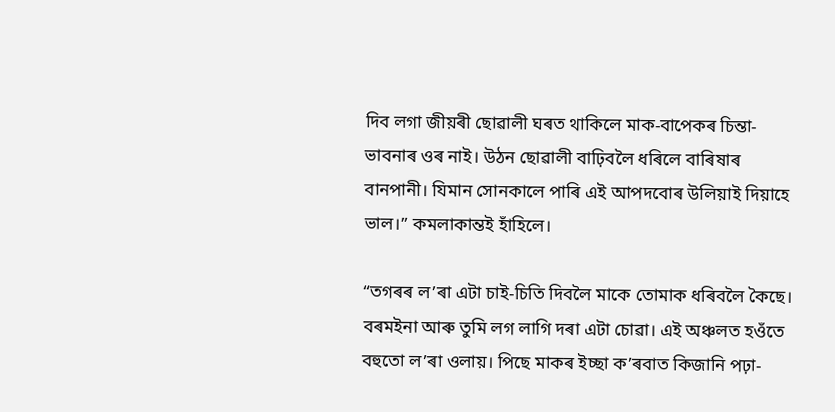দিব লগা জীয়ৰী ছোৱালী ঘৰত থাকিলে মাক-বাপেকৰ চিন্তা-ভাবনাৰ ওৰ নাই। উঠন ছোৱালী বাঢ়িবলৈ ধৰিলে বাৰিষাৰ বানপানী। যিমান সোনকালে পাৰি এই আপদবোৰ উলিয়াই দিয়াহে ভাল।” কমলাকান্তই হাঁহিলে।

“তগৰৰ ল’ৰা এটা চাই-চিতি দিবলৈ মাকে তোমাক ধৰিবলৈ কৈছে। বৰমইনা আৰু তুমি লগ লাগি দৰা এটা চোৱা। এই অঞ্চলত হওঁতে বহুতো ল’ৰা ওলায়। পিছে মাকৰ ইচ্ছা ক’ৰবাত কিজানি পঢ়া-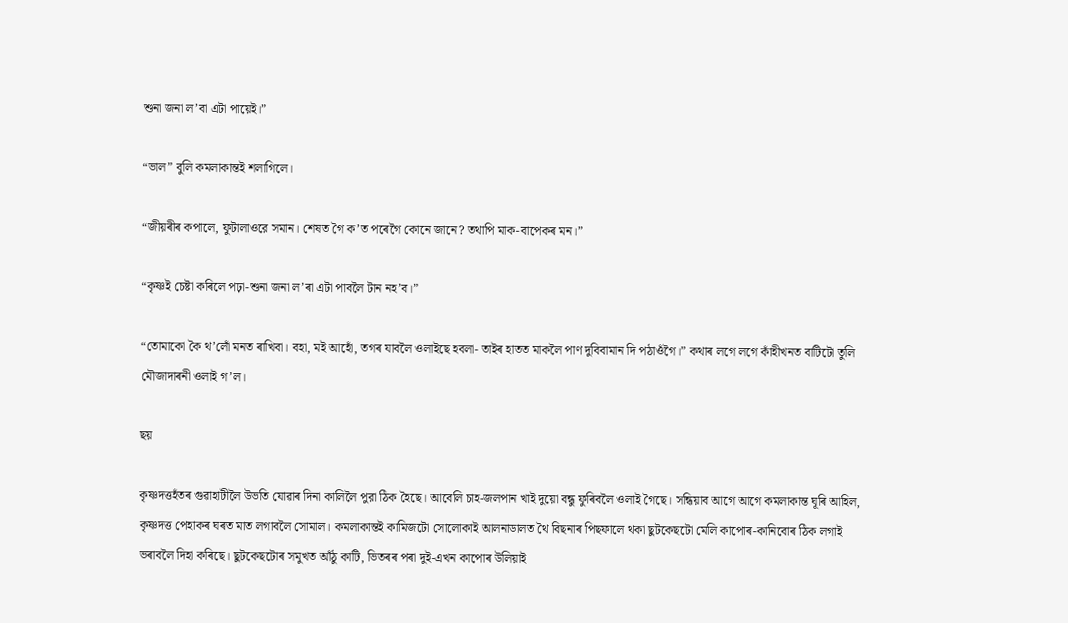শুনা জনা ল’বা এটা পায়েই।”

“ভাল” বুলি কমলাকান্তই শলাগিলে।

“জীয়ৰীৰ কপালে, ফুটালাওরে সমান। শেষত গৈ ক’ত পৰেগৈ কোনে জানে? তথাপি মাক-বাপেকৰ মন।”

“কৃষ্ণই চেষ্টা কৰিলে পঢ়া-শুনা জনা ল’ৰা এটা পাবলৈ টান নহ’ব।”

“তোমাকো কৈ থ’লোঁ মনত ৰাখিবা। বহা, মই আহোঁ, তগৰ যাবলৈ ওলাইছে হবলা- তাইৰ হাতত মাকলৈ পাণ দুবিবামান দি পঠাওঁগৈ।” কথাৰ লগে লগে কাঁহীখনত বাটিটো তুলি মৌজাদাৰনী ওলাই গ’ল।

ছয়

কৃষ্ণদত্তহঁতৰ গুৱাহাটীলৈ উভতি যোৱাৰ দিনা কালিলৈ পুরা ঠিক হৈছে। আবেলি চাহ-জলপান খাই দুয়ো বন্ধু ফুৰিবলৈ ওলাই গৈছে। সন্ধিয়াব আগে আগে কমলাকান্ত ঘূৰি আহিল, কৃষ্ণদত্ত পেহাকৰ ঘৰত মাত লগাবলৈ সোমাল। কমলাকান্তই কামিজটো সোলোকাই আলনাডালত থৈ বিছনাৰ পিছফালে থকা ছুটকেছটো মেলি কাপোৰ-কানিবোৰ ঠিক লগাই ভৰাবলৈ দিহা কৰিছে। ছুটকেছটোৰ সমুখত আঁঠু কাটি, ভিতৰৰ পৰা দুই-এখন কাপোৰ উলিয়াই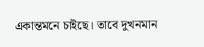একান্তমনে চাইছে। তাবে দুখনমান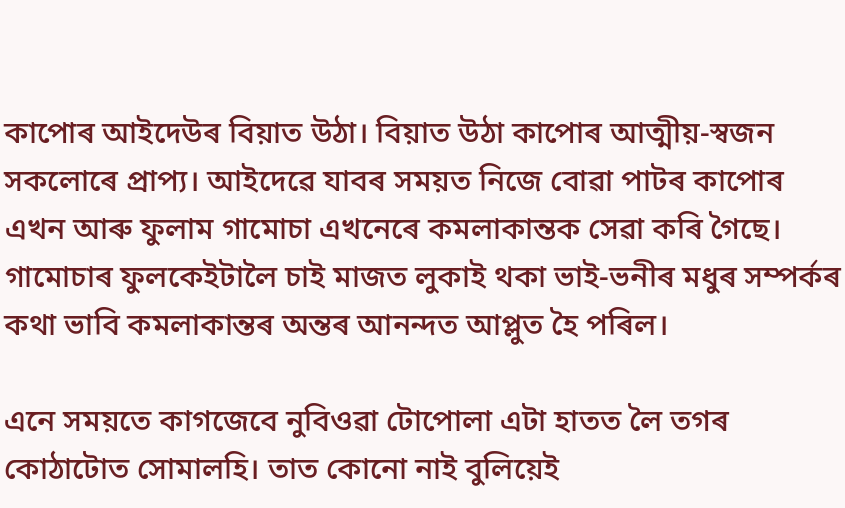কাপোৰ আইদেউৰ বিয়াত উঠা। বিয়াত উঠা কাপোৰ আত্মীয়-স্বজন সকলোৰে প্ৰাপ্য। আইদেৱে যাবৰ সময়ত নিজে বোৱা পাটৰ কাপোৰ এখন আৰু ফুলাম গামোচা এখনেৰে কমলাকান্তক সেৱা কৰি গৈছে। গামোচাৰ ফুলকেইটালৈ চাই মাজত লুকাই থকা ভাই-ভনীৰ মধুৰ সম্পৰ্কৰ কথা ভাবি কমলাকান্তৰ অন্তৰ আনন্দত আপ্লুত হৈ পৰিল।

এনে সময়তে কাগজেবে নুবিওৱা টোপোলা এটা হাতত লৈ তগৰ কোঠাটোত সোমালহি। তাত কোনো নাই বুলিয়েই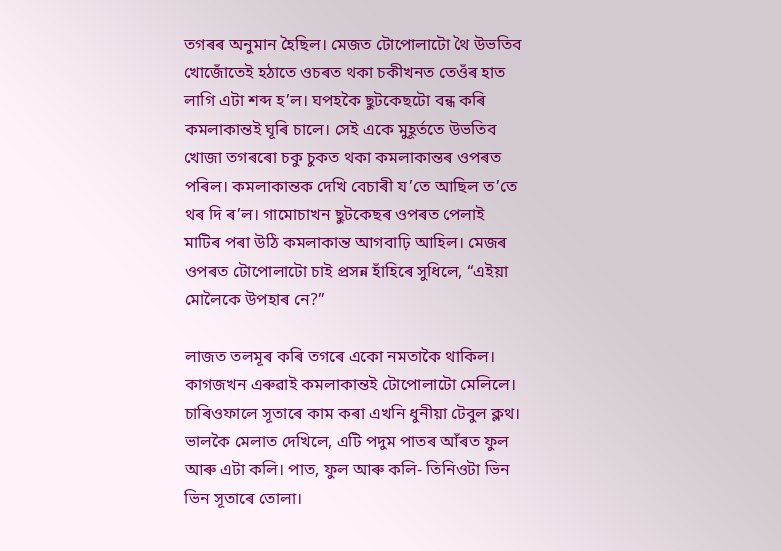তগৰৰ অনুমান হৈছিল। মেজত টোপোলাটো থৈ উভতিব খোজোঁতেই হঠাতে ওচৰত থকা চকীখনত তেওঁৰ হাত লাগি এটা শব্দ হ’ল। ঘপহকৈ ছুটকেছটো বন্ধ কৰি কমলাকান্তই ঘূৰি চালে। সেই একে মুহূর্ততে উভতিব খোজা তগৰৰো চকু চুকত থকা কমলাকান্তৰ ওপৰত পৰিল। কমলাকান্তক দেখি বেচাৰী য’তে আছিল ত’তে থৰ দি ৰ’ল। গামোচাখন ছুটকেছৰ ওপৰত পেলাই মাটিৰ পৰা উঠি কমলাকান্ত আগবাঢ়ি আহিল। মেজৰ ওপৰত টোপোলাটো চাই প্রসন্ন হাঁহিৰে সুধিলে, “এইয়া মোলৈকে উপহাৰ নে?”

লাজত তলমূৰ কৰি তগৰে একো নমতাকৈ থাকিল। কাগজখন এৰুৱাই কমলাকান্তই টোপোলাটো মেলিলে। চাৰিওফালে সূতাৰে কাম কৰা এখনি ধুনীয়া টেবুল ক্লথ। ভালকৈ মেলাত দেখিলে, এটি পদুম পাতৰ আঁৰত ফুল আৰু এটা কলি। পাত, ফুল আৰু কলি- তিনিওটা ভিন ভিন সূতাৰে তোলা।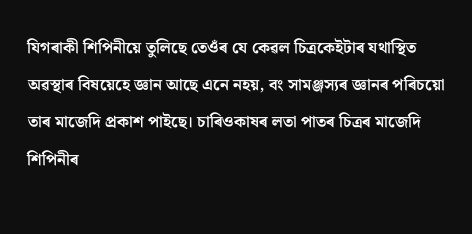যিগৰাকী শিপিনীয়ে তুলিছে তেওঁৰ যে কেৱল চিত্ৰকেইটাৰ যথাস্থিত অৱস্থাৰ বিষয়েহে জ্ঞান আছে এনে নহয়, বং সামঞ্জস্যৰ জ্ঞানৰ পৰিচয়ো তাৰ মাজেদি প্রকাশ পাইছে। চাৰিওকাষৰ লতা পাতৰ চিত্ৰৰ মাজেদি শিপিনীৰ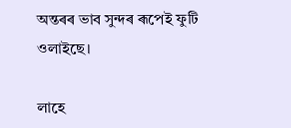অন্তৰৰ ভাব সুন্দৰ ৰূপেই ফুটি ওলাইছে।

লাহে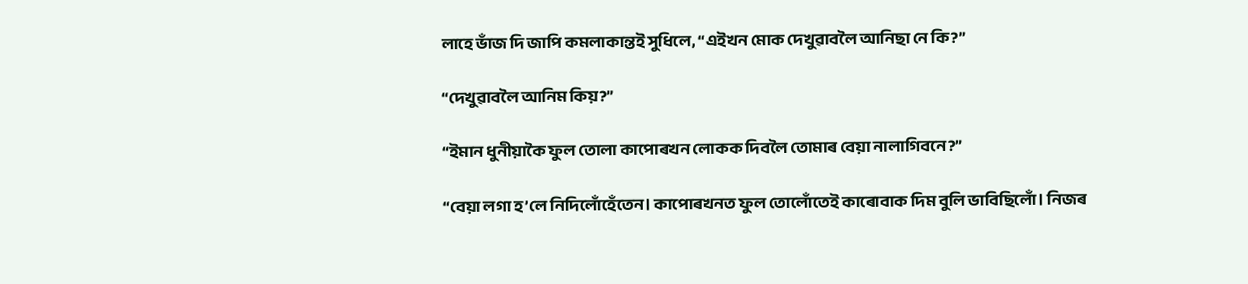লাহে ভাঁজ দি জাপি কমলাকান্তই সুধিলে, “এইখন মোক দেখুৱাবলৈ আনিছা নে কি?”

“দেখুৱাবলৈ আনিম কিয়?”

“ইমান ধুনীয়াকৈ ফুল তোলা কাপোৰখন লোকক দিবলৈ তোমাৰ বেয়া নালাগিবনে?”

“বেয়া লগা হ’লে নিদিলোঁহেঁতেন। কাপোৰখনত ফুল তোলোঁতেই কাৰোবাক দিম বুলি ভাবিছিলোঁ। নিজৰ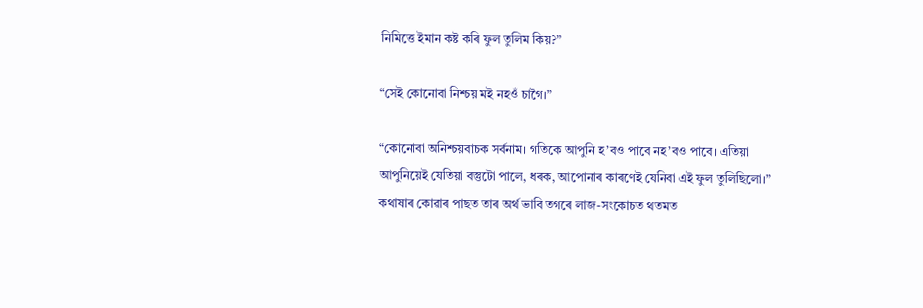নিমিত্তে ইমান কষ্ট কৰি ফুল তুলিম কিয়?”

“সেই কোনোবা নিশ্চয় মই নহওঁ চাগৈ।”

“কোনোবা অনিশ্চয়বাচক সর্বনাম। গতিকে আপুনি হ’বও পাবে নহ’বও পাবে। এতিয়া আপুনিয়েই যেতিয়া বস্তুটো পালে, ধৰক, আপোনাৰ কাৰণেই যেনিবা এই ফুল তুলিছিলো।” কথাষাৰ কোৱাৰ পাছত তাৰ অর্থ ভাবি তগৰে লাজ-সংকোচত থতমত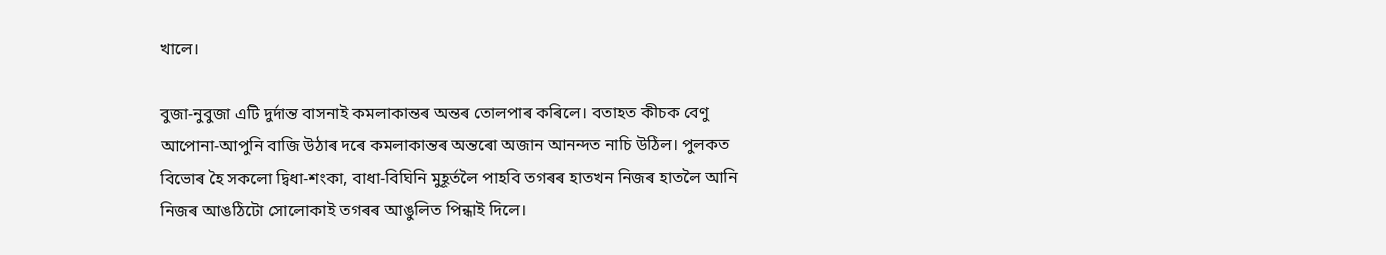খালে।

বুজা-নুবুজা এটি দুর্দান্ত বাসনাই কমলাকান্তৰ অন্তৰ তোলপাৰ কৰিলে। বতাহত কীচক বেণু আপোনা-আপুনি বাজি উঠাৰ দৰে কমলাকান্তৰ অন্তৰো অজান আনন্দত নাচি উঠিল। পুলকত বিভোৰ হৈ সকলো দ্বিধা-শংকা, বাধা-বিঘিনি মুহূর্তলৈ পাহবি তগৰৰ হাতখন নিজৰ হাতলৈ আনি নিজৰ আঙঠিটো সোলোকাই তগৰৰ আঙুলিত পিন্ধাই দিলে।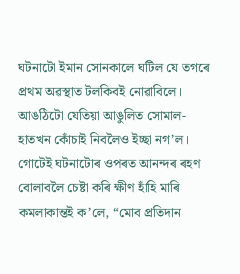ঘটনাটো ইমান সোনকালে ঘটিল যে তগৰে প্ৰথম অৱস্থাত টলকিবই নোৱাবিলে। আঙঠিটো যেতিয়া আঙুলিত সোমাল- হাতখন কোঁচাই নিবলৈও ইচ্ছা নগ’ল। গোটেই ঘটনাটোৰ ওপৰত আনন্দৰ ৰহণ বোলাবলৈ চেষ্টা কৰি ক্ষীণ হাঁহি মাৰি কমলাকান্তই ক’লে, “মোব প্রতিদান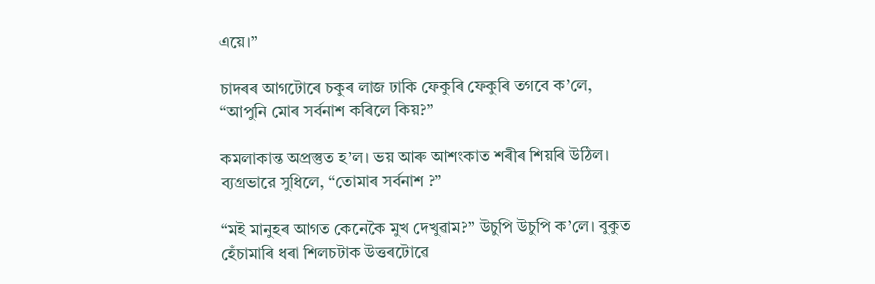এয়ে।”

চাদৰৰ আগটোৰে চকুৰ লাজ ঢাকি ফেকুৰি ফেকুৰি তগবে ক’লে, “আপুনি মোৰ সৰ্বনাশ কৰিলে কিয়?”

কমলাকান্ত অপ্রস্তুত হ’ল। ভয় আৰু আশংকাত শৰীৰ শিয়ৰি উঠিল। ব্যগ্রভারে সুধিলে, “তোমাৰ সৰ্বনাশ ?”

“মই মানুহৰ আগত কেনেকৈ মুখ দেখুৱাম?” উচুপি উচুপি ক’লে। বুকুত হেঁচামাৰি ধৰা শিলচটাক উত্তৰটোৱে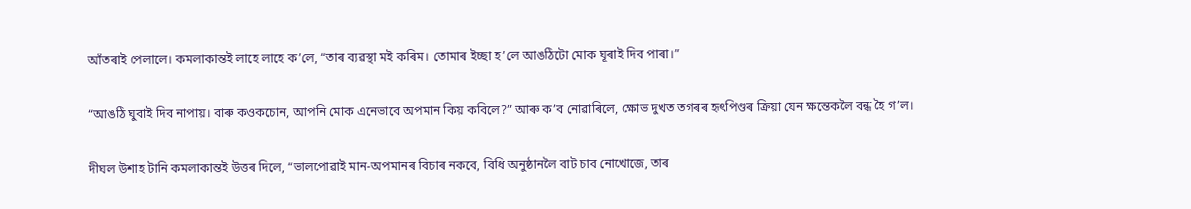আঁতৰাই পেলালে। কমলাকান্তই লাহে লাহে ক’লে, “তাৰ ব্যৱস্থা মই কৰিম। তোমাৰ ইচ্ছা হ’লে আঙঠিটো মোক ঘূৰাই দিব পাৰা।”

“আঙঠি ঘুবাই দিব নাপায়। বাৰু কওকচোন, আপনি মোক এনেভাবে অপমান কিয় কবিলে?” আৰু ক’ব নোৱাৰিলে, ক্ষোভ দুখত তগৰৰ হৃৎপিণ্ডৰ ক্ৰিয়া যেন ক্ষন্তেকলৈ বন্ধ হৈ গ’ল।

দীঘল উশাহ টানি কমলাকান্তই উত্তৰ দিলে, “ভালপোৱাই মান-অপমানৰ বিচাৰ নকবে, বিধি অনুষ্ঠানলৈ বাট চাব নোখোজে, তাৰ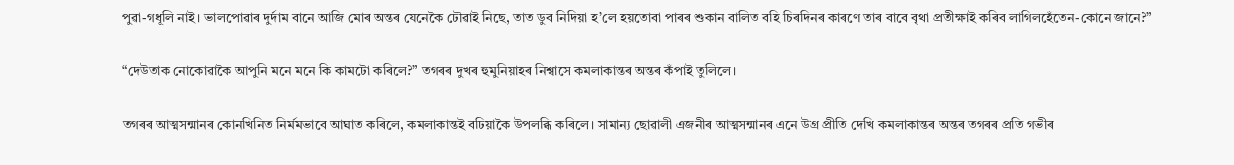পুৱা-গধূলি নাই। ভালপোৱাৰ দুৰ্দাম বানে আজি মোৰ অন্তৰ যেনেকৈ ঢৌৱাই নিছে, তাত ডুব নিদিয়া হ’লে হয়তোবা পাৰৰ শুকান বালিত বহি চিৰদিনৰ কাৰণে তাৰ বাবে বৃথা প্রতীক্ষাই কৰিব লাগিলহেঁতেন-কোনে জানে?”

“দেউতাক নোকোৱাকৈ আপুনি মনে মনে কি কামটো কৰিলে?” তগৰৰ দুখৰ হুমুনিয়াহৰ নিশ্বাসে কমলাকান্তৰ অন্তৰ কঁপাই তুলিলে।

তগৰৰ আত্মসন্মানৰ কোনখিনিত নির্মমভাবে আঘাত কৰিলে, কমলাকান্তই বঢিয়াকৈ উপলব্ধি কৰিলে। সামান্য ছোৱালী এজনীৰ আত্মসন্মানৰ এনে উগ্র প্রীতি দেখি কমলাকান্তৰ অন্তৰ তগৰৰ প্ৰতি গভীৰ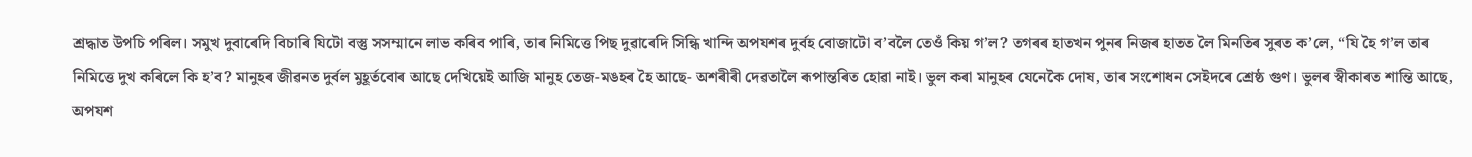শ্রদ্ধাত উপচি পৰিল। সমুখ দুবাৰেদি বিচাৰি যিটো বস্তু সসম্মানে লাভ কৰিব পাৰি, তাৰ নিমিত্তে পিছ দুৱাৰেদি সিন্ধি খান্দি অপযশৰ দুর্বহ বোজাটো ব’বলৈ তেওঁ কিয় গ’ল? তগৰৰ হাতখন পুনৰ নিজৰ হাতত লৈ মিনতিৰ সুৰত ক’লে, “যি হৈ গ’ল তাৰ নিমিত্তে দুখ কৰিলে কি হ’ব? মানুহৰ জীৱনত দুর্বল মুহূৰ্তবোৰ আছে দেখিয়েই আজি মানুহ তেজ-মঙহৰ হৈ আছে- অশৰীৰী দেৱতালৈ ৰূপান্তৰিত হোৱা নাই। ভুল কৰা মানুহৰ যেনেকৈ দোষ, তাৰ সংশোধন সেইদৰে শ্রেষ্ঠ গুণ। ভুলৰ স্বীকাৰত শান্তি আছে, অপযশ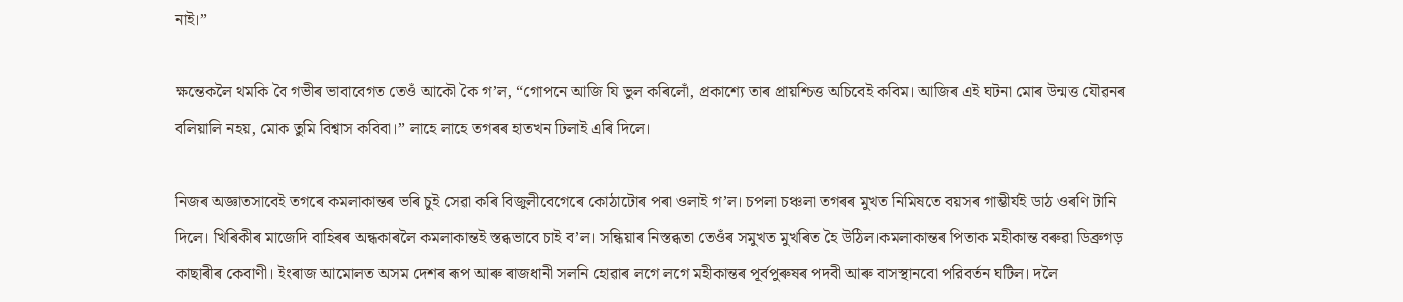নাই।”

ক্ষন্তেকলৈ থমকি বৈ গভীৰ ভাবাবেগত তেওঁ আকৌ কৈ গ’ল, “গোপনে আজি যি ভুল কৰিলোঁ, প্রকাশ্যে তাৰ প্রায়শ্চিত্ত অচিবেই কবিম। আজিৰ এই ঘটনা মোৰ উন্মত্ত যৌৱনৰ বলিয়ালি নহয়, মোক তুমি বিশ্বাস কবিবা।” লাহে লাহে তগৰৰ হাতখন ঢিলাই এৰি দিলে।

নিজৰ অজ্ঞাতসাবেই তগৰে কমলাকান্তৰ ভৰি চুই সেৱা কৰি বিজুলীবেগেৰে কোঠাটোৰ পৰা ওলাই গ’ল। চপলা চঞ্চলা তগৰৰ মুখত নিমিষতে বয়সৰ গাম্ভীর্যই ডাঠ ওৰণি টানি দিলে। খিৰিকীৰ মাজেদি বাহিৰৰ অন্ধকাৰলৈ কমলাকান্তই স্তব্ধভাবে চাই ব’ল। সন্ধিয়াৰ নিস্তব্ধতা তেওঁৰ সমুখত মুখৰিত হৈ উঠিল।কমলাকান্তৰ পিতাক মহীকান্ত বৰুৱা ডিব্ৰুগড় কাছাৰীৰ কেবাণী। ইংৰাজ আমোলত অসম দেশৰ ৰূপ আৰু ৰাজধানী সলনি হোৱাৰ লগে লগে মহীকান্তৰ পূর্বপুৰুষৰ পদবী আৰু বাসস্থানবো পরিবর্তন ঘটিল। দলৈ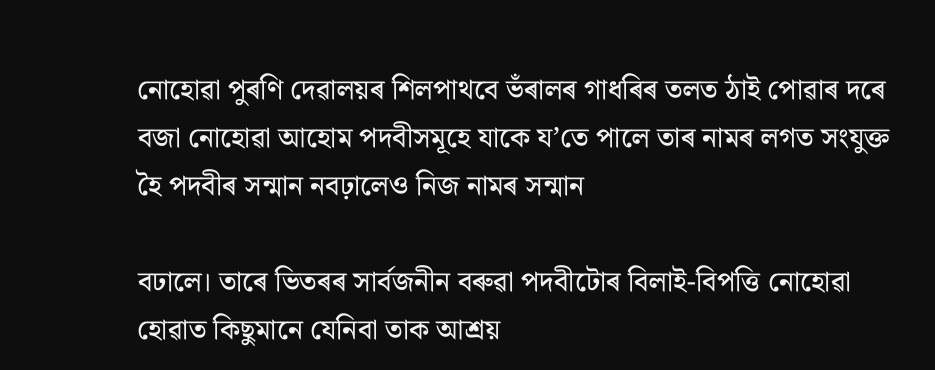নোহোৱা পুৰণি দেৱালয়ৰ শিলপাথবে ভঁৰালৰ গাধৰিৰ তলত ঠাই পোৱাৰ দৰে বজা নোহোৱা আহোম পদবীসমূহে যাকে য’তে পালে তাৰ নামৰ লগত সংযুক্ত হৈ পদবীৰ সন্মান নবঢ়ালেও নিজ নামৰ সন্মান

বঢালে। তাৰে ভিতৰৰ সাৰ্বজনীন বৰুৱা পদবীটোৰ বিলাই-বিপত্তি নোহোৱা হোৱাত কিছুমানে যেনিবা তাক আশ্রয়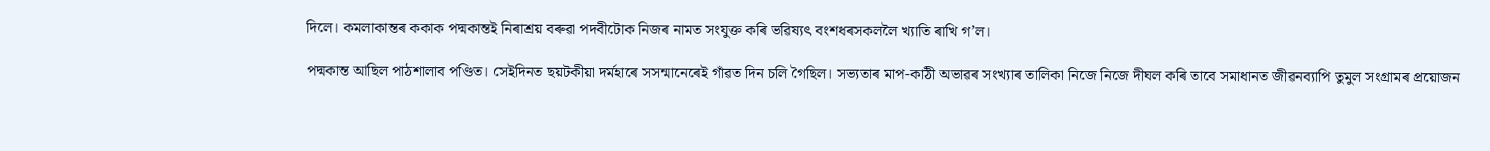দিলে। কমলাকান্তৰ ককাক পদ্মকান্তই নিৰাশ্রয় বৰুৱা পদবীটোক নিজৰ নামত সংযুক্ত কৰি ভৱিষ্যৎ বংশধৰসকললৈ খ্যাতি ৰাখি গ’ল।

পদ্মকান্ত আছিল পাঠশালাব পণ্ডিত। সেইদিনত ছয়টকীয়া দৰ্মহাৰে সসন্মানেৰেই গাঁৱত দিন চলি গৈছিল। সভ্যতাৰ মাপ-কাঠী অভাৱৰ সংখ্যাৰ তালিকা নিজে নিজে দীঘল কৰি তাবে সমাধানত জীৱনব্যাপি তুমুল সংগ্ৰামৰ প্ৰয়োজন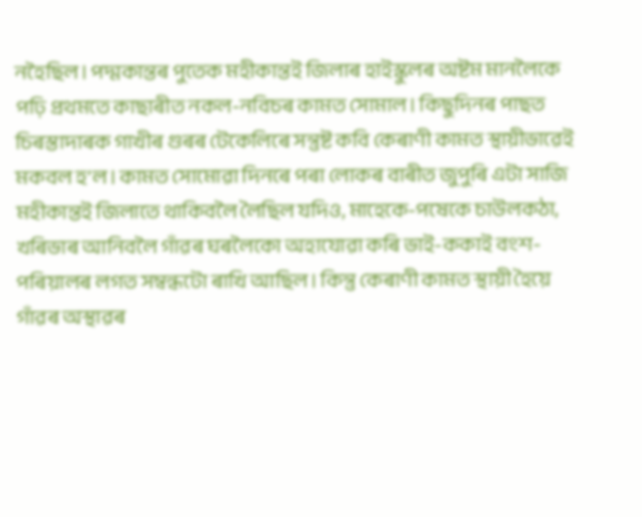নহৈছিল। পদ্মকান্তৰ পুতেক মহীকান্তই জিলাৰ হাইস্কুলৰ অষ্টম মানলৈকে পঢ়ি প্রথমতে কাছাৰীত নকল-নবিচৰ কামত সোমাল। কিছুদিনৰ পাছত চিৰস্তাদাৰক গাখীৰ গুৰৰ টেকেলিৰে সন্তুষ্ট কবি কেৰাণী কামত স্থায়ীভাৱেই মকবল হ’ল। কামত সোমোৱা দিনৰে পৰা লোকৰ বাৰীত জুপুৰি এটা সাজি মহীকান্তই জিলাতে থাকিবলৈ লৈছিল যদিও, মাহেকে-পষেকে চাউলকঠা, খৰিভাৰ আনিবলৈ গাঁৱৰ ঘৰলৈকো অহাযোৱা কৰি ভাই-ককাই বংশ-পৰিয়ালৰ লগত সম্বন্ধটো ৰাখি আছিল। কিন্তু কেৰাণী কামত স্থায়ী হৈয়ে গাঁৱৰ অস্থাৱৰ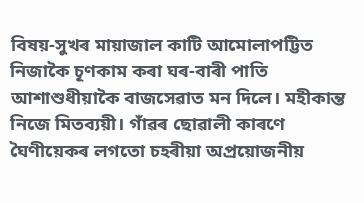বিষয়-সুখৰ মায়াজাল কাটি আমোলাপট্টিত নিজাকৈ চূণকাম কৰা ঘৰ-বাৰী পাতি আশাশুধীয়াকৈ বাজসেৱাত মন দিলে। মহীকান্ত নিজে মিতব্যয়ী। গাঁৱৰ ছোৱালী কাৰণে ঘৈণীয়েকৰ লগতো চহৰীয়া অপ্রয়োজনীয়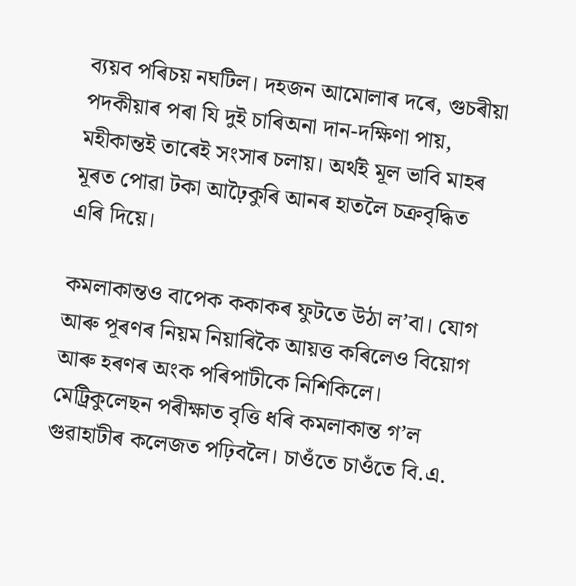ব্যয়ব পৰিচয় নঘটিল। দহজন আমোলাৰ দৰে, গুচৰীয়া পদকীয়াৰ পৰা যি দুই চাৰিঅনা দান-দক্ষিণা পায়, মহীকান্তই তাৰেই সংসাৰ চলায়। অর্থই মূল ভাবি মাহৰ মূৰত পোৱা টকা আঢ়ৈকুৰি আনৰ হাতলৈ চক্রবৃদ্ধিত এৰি দিয়ে।

কমলাকান্তও বাপেক ককাকৰ ফুটতে উঠা ল’বা। যোগ আৰু পূৰণৰ নিয়ম নিয়াৰিকৈ আয়ত্ত কৰিলেও বিয়োগ আৰু হৰণৰ অংক পৰিপাটীকে নিশিকিলে। মেট্রিকুলেছন পৰীক্ষাত বৃত্তি ধৰি কমলাকান্ত গ’ল গুৱাহাটীৰ কলেজত পঢ়িবলৈ। চাওঁতে চাওঁতে বি.এ.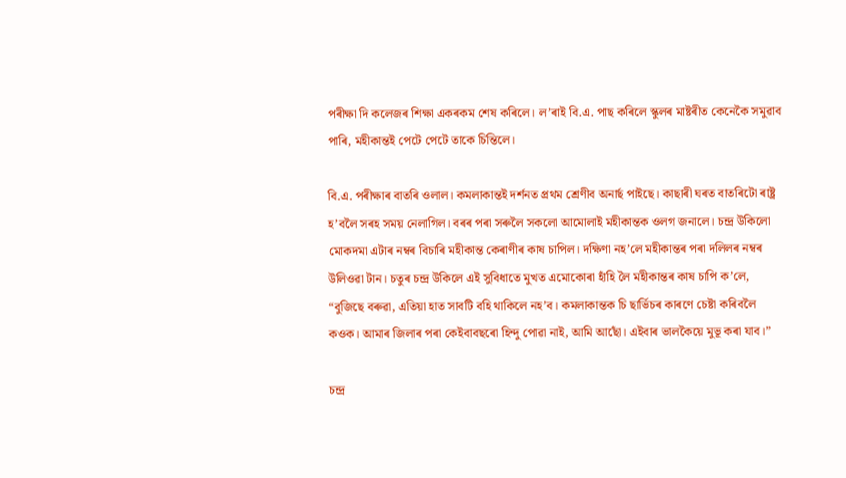পৰীক্ষা দি কলেজৰ শিক্ষা একৰকম শেষ কৰিলে। ল’ৰাই বি.এ. পাছ কৰিলে স্কুলৰ মাষ্টৰীত কেনেকৈ সমুৱাব পাৰি, মহীকান্তই পেটে পেটে তাকে চিন্তিলে।

বি.এ. পৰীক্ষাৰ বাতৰি ওলাল। কমলাকান্তই দর্শনত প্রথম শ্রেণীব অনাৰ্ছ পাইছে। কাছাৰী ঘৰত বাতৰিটো ৰাষ্ট্ৰ হ’বলৈ সৰহ সময় নেলাগিল। বৰৰ পৰা সৰুলৈ সকলো আমোলাই মহীকান্তক ওলগ জনালে। চন্দ্র উকিলো মোকদমা এটাৰ নম্বৰ বিচাৰি মহীকান্ত কেৰাণীৰ কাষ চাপিল। দক্ষিণা নহ’লে মহীকান্তৰ পৰা দলিলৰ নম্বৰ উলিওৱা টান। চতুৰ চন্দ্ৰ উকিলে এই সুবিধাতে মুখত এমোকোৰা হাঁহি লৈ মহীকান্তৰ কাষ চাপি ক’লে, “বুজিছে বৰুৱা, এতিয়া হাত সাবটি বহি থাকিলে নহ’ব। কমলাকান্তক চি ছাৰ্ভিচৰ কাৰণে চেষ্টা কৰিবলৈ কওক। আমাৰ জিলাৰ পৰা কেইবাবছৰো হিন্দু পোৱা নাই, আমি আছোঁ। এইবাৰ ভালকৈয়ে মুভূ কৰা যাব।”

চন্দ্র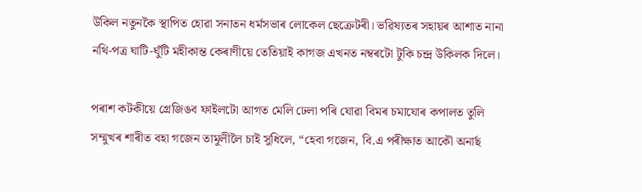উকিল নতুনকৈ স্থাপিত হোৱা সনাতন ধর্মসভাৰ লোকেল ছেক্ৰেটৰী। ভৱিষ্যতৰ সহায়ৰ আশাত নানা নথি-পত্র ঘাটি-ঘুঁটি মহীকান্ত কেৰাণীয়ে তেতিয়াই কাগজ এখনত নম্বৰটো টুকি চন্দ্ৰ উকিলক দিলে।

পৰাশ কটকীয়ে গ্রেজিঙব ফাইলটো আগত মেলি ঢেলা পৰি যোৱা বিমৰ চমাযোৰ কপালত তুলি সম্মুখৰ শাৰীত বহা গজেন তামুলীলৈ চাই সুধিলে, “হেবা গজেন, বি.এ পৰীক্ষাত আকৌ অনাৰ্ছ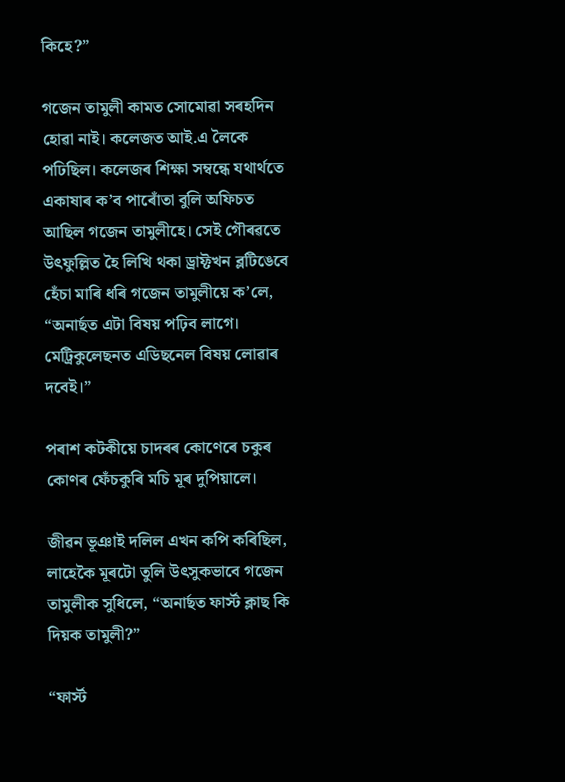কিহে?”

গজেন তামুলী কামত সোমোৱা সৰহদিন হোৱা নাই। কলেজত আই.এ লৈকে পঢিছিল। কলেজৰ শিক্ষা সম্বন্ধে যথার্থতে একাষাৰ ক’ব পাৰোঁতা বুলি অফিচত আছিল গজেন তামুলীহে। সেই গৌৰৱতে উৎফুল্লিত হৈ লিখি থকা ড্রাফ্টখন ব্লটিঙেবে হেঁচা মাৰি ধৰি গজেন তামুলীয়ে ক’লে, “অনাৰ্ছত এটা বিষয় পঢ়িব লাগে। মেট্রিকুলেছনত এডিছনেল বিষয় লোৱাৰ দবেই।”

পৰাশ কটকীয়ে চাদৰৰ কোণেৰে চকুৰ কোণৰ ফেঁচকুৰি মচি মূৰ দুপিয়ালে।

জীৱন ভূঞাই দলিল এখন কপি কৰিছিল, লাহেকৈ মূৰটো তুলি উৎসুকভাবে গজেন তামুলীক সুধিলে, “অনাৰ্ছত ফার্স্ট ক্লাছ কি দিয়ক তামুলী?”

“ফার্স্ট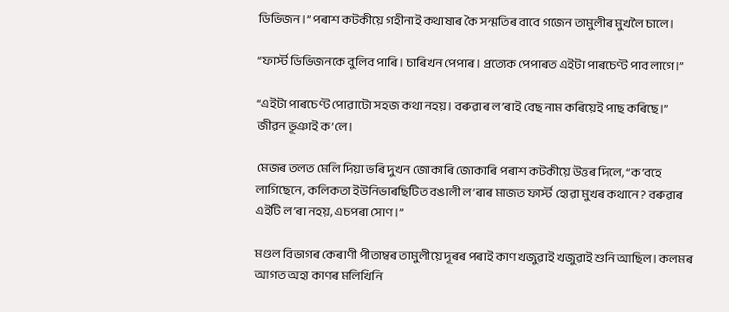ডিভিজন।” পৰাশ কটকীয়ে গহীনাই কথাষাৰ কৈ সন্মতিৰ বাবে গজেন তামুলীৰ মুখলৈ চালে।

“ফার্স্ট ডিভিজনকে বুলিব পাৰি। চাৰিখন পেপাৰ। প্রত্যেক পেপাৰত এইটা পাৰচেণ্ট পাব লাগে।”

“এইটা পাৰচেণ্ট পোৱাটো সহজ কথা নহয়। বৰুৱাৰ ল’ৰাই বেছ নাম কৰিয়েই পাছ কৰিছে।” জীৱন ভূঞাই ক’লে।

মেজৰ তলত মেলি দিয়া ভৰি দুখন জোকাৰি জোকাৰি পৰাশ কটকীয়ে উত্তৰ দিলে, “ক’বহে লাগিছেনে, কলিকতা ইউনিভাৰছিটিত বঙালী ল’ৰাৰ মাজত ফার্স্ট হোৱা মুখৰ কথানে? বৰুৱাৰ এইটি ল’ৰা নহয়, এচপৰা সোণ।”

মণ্ডল বিভাগৰ কেৰাণী পীতাম্বৰ তামুলীয়ে দূৰৰ পৰাই কাণ খজুৱাই খজুৱাই শুনি আছিল। কলমৰ আগত অহা কাণৰ মলিখিনি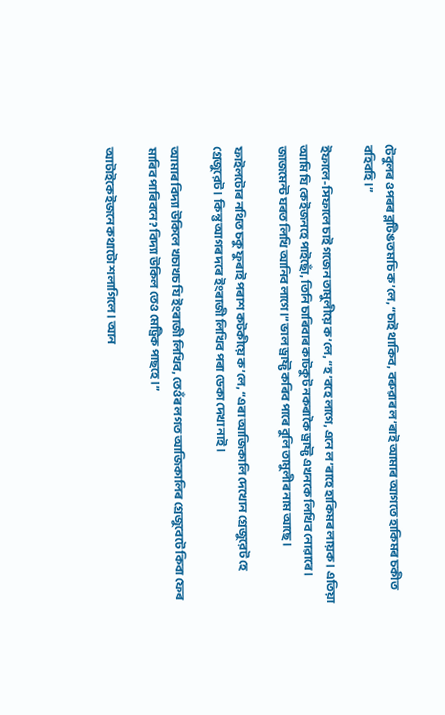টেবুলৰ ওপৰৰ ব্লটিঙত মচি ক’লে, “চাই থাকিব, বৰুৱাৰ ল’ৰাই আমাৰ আগতে হাকিমৰ চকীত বহিবহি।”

ইফালে-সিফালে চাই গজেন তামুলীয়ে ক’লে, “হ’বহে লাগে, এনে ল’ৰাহে হাকিমৰ লায়ক। এতিয়া আমি যি কেইজনহে পাইছোঁ, তিনি চাৰিবাৰ কাটকুট নকৰাকৈ ড্রাফ্ট এখনকে লিখিব নোৱাৰে। জাজমেন্ট ঘৰত লিখি আনিব লাগে।” ভাল ড্রাফ্ট কৰিব পাৰে বুলি তামুলীৰ নাম আছে।

ফাইলটোৰ নথিত চকু ফুৰাই পৰাশ কটকীয়ে ক’লে, “এৰা আজিকালি দেখোন গ্রেজুরেট হে গ্রেজুরেট। কিন্তু আগৰ দৰে ইংৰাজী লিখিব পৰা ডেকা দেখা নাই।

আমাৰ বিদ্যা উকিলে খচাখচ যি ইংৰাজী লিখিব, তেওঁৰ লগত আজিকালিৰ গ্রেজুবেটে কিবা ফেৰ মাৰিব পাৰিবনে? বিদ্যা উকিল তেও মেট্রিক পাছহে।”

আটাইকেইজনে কথাটো শলাগিলে। আন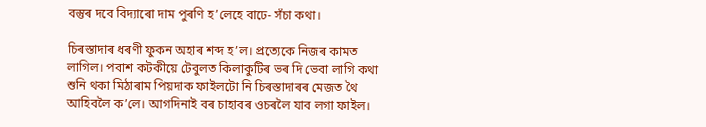বস্তুৰ দবে বিদ্যাৰো দাম পুৰণি হ’লেহে বাঢে- সঁচা কথা।

চিৰস্তাদাৰ ধৰণী ফুকন অহাৰ শব্দ হ’ল। প্রত্যেকে নিজৰ কামত লাগিল। পবাশ কটকীয়ে টেবুলত কিলাকুটিৰ ভৰ দি ভেবা লাগি কথা শুনি থকা মিঠাৰাম পিয়দাক ফাইলটো নি চিৰস্তাদাৰৰ মেজত থৈ আহিবলৈ ক’লে। আগদিনাই বৰ চাহাবৰ ওচৰলৈ যাব লগা ফাইল।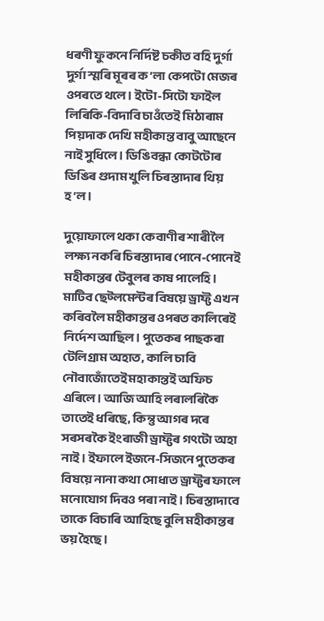ধৰণী ফুকনে নির্দিষ্ট চকীত বহি দুর্গা দুর্গা স্মৰি মূৰৰ ক’লা কেপটো মেজৰ ওপৰতে থলে। ইটো-সিটো ফাইল লিৰিকি-বিদাবি চাওঁতেই মিঠাৰাম পিয়দাক দেখি মহীকান্ত বাবু আছেনে নাই সুধিলে। ডিঙিবন্ধা কোটটোৰ ডিঙিৰ গুদাম খুলি চিৰস্তাদাৰ থিয় হ’ল।

দুয়োফালে থকা কেবাণীৰ শাৰীলৈ লক্ষ্য নকৰি চিৰস্তাদাৰ পোনে-পোনেই মহীকান্তৰ টেবুলৰ কাষ পালেহি। মাটিব ছেট্লমেন্টৰ বিষয়ে ড্রাফ্ট এখন কৰিবলৈ মহীকান্তৰ ওপৰত কালিৰেই নির্দেশ আছিল। পুতেকৰ পাছকৰা টেলিগ্রাম অহাত, কালি চাবি নৌবাজোঁতেই মহাকান্তই অফিচ এৰিলে। আজি আহি লৰালৰিকৈ তাতেই ধৰিছে, কিন্তু আগৰ দৰে সৰসৰকৈ ইংৰাজী ড্রাফ্টৰ গৎটো অহা নাই। ইফালে ইজনে-সিজনে পুতেকৰ বিষয়ে নানা কথা সোধাত ড্রাফ্টৰ ফালে মনোযোগ দিবও পৰা নাই। চিৰস্তাদাবে তাকে বিচাৰি আহিছে বুলি মহীকান্তৰ ভয় হৈছে।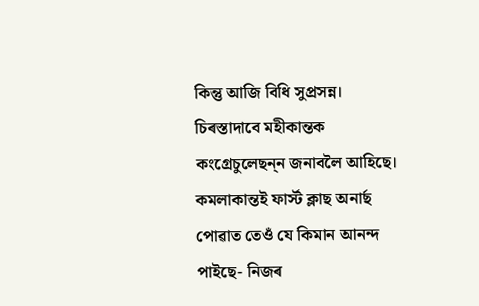কিন্তু আজি বিধি সুপ্রসন্ন। চিৰস্তাদাবে মহীকান্তক কংগ্রেচুলেছন্‌ন জনাবলৈ আহিছে। কমলাকান্তই ফার্স্ট ক্লাছ অনাৰ্ছ পোৱাত তেওঁ যে কিমান আনন্দ পাইছে- নিজৰ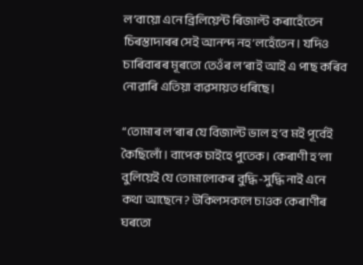ল’বায়ো এনে ব্রিলিয়েন্ট ৰিজাল্ট কৰাহেঁতেন চিৰস্তাদাৰৰ সেই আনন্দ নহ’লহেঁতেন। যদিও চাৰিবাৰৰ মূৰতো তেওঁৰ ল’ৰাই আই এ পাছ কৰিব নোৱাৰি এতিয়া ব্যৱসায়ত ধৰিছে।

“তোমাৰ ল’ৰাৰ যে বিজাল্ট ভাল হ’ব মই পূর্বেই কৈছিলোঁ। বাপেক চাইহে পুতেক। কেৰাণী হ’লা বুলিয়েই যে তোমালোকৰ বুদ্ধি-সুদ্ধি নাই এনে কথা আছেনে? উকিলসকলে চাওক কেৰাণীৰ ঘৰতো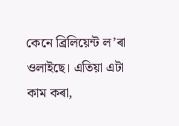কেনে ব্রিলিয়েন্ট ল’ৰা ওলাইছে। এতিয়া এটা কাম কৰা,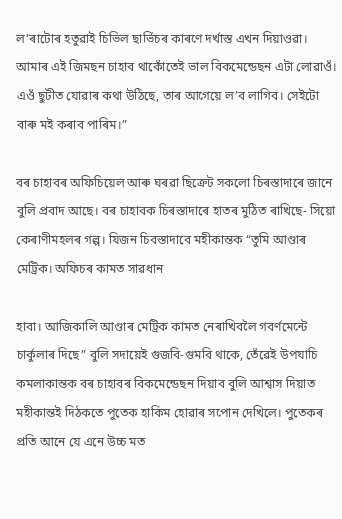ল’ৰাটোৰ হতুৱাই চিভিল ছাৰ্ভিচৰ কাৰণে দৰ্খাস্ত এখন দিয়াওৱা। আমাৰ এই জিমছন চাহাব থাকোঁতেই ভাল বিকমেন্ডেছন এটা লোৱাওঁ। এওঁ ছুটীত যোৱাৰ কথা উঠিছে, তাৰ আগেয়ে ল’ব লাগিব। সেইটো বাৰু মই কৰাব পাৰিম।”

বৰ চাহাবৰ অফিচিয়েল আৰু ঘৰৱা ছিক্রেট সকলো চিৰস্তাদাৰে জানে বুলি প্রবাদ আছে। বৰ চাহাবক চিৰস্তাদাৰে হাতৰ মুঠিত ৰাখিছে- সিয়ো কেৰাণীমহলৰ গল্প। যিজন চিবস্তাদাবে মহীকান্তক “তুমি আণ্ডাৰ মেট্রিক। অফিচৰ কামত সাৱধান

হাবা। আজিকালি আণ্ডাৰ মেট্রিক কামত নেৰাখিবলৈ গবর্ণমেন্টে চার্কুলাৰ দিছে” বুলি সদায়েই গুজবি-গুমবি থাকে, তেঁৱেই উপযাচি কমলাকান্তক বৰ চাহাবৰ বিকমেন্ডেছন দিয়াব বুলি আশ্বাস দিয়াত মহীকান্তই দিঠকতে পুতেক হাকিম হোৱাৰ সপোন দেখিলে। পুতেকৰ প্রতি আনে যে এনে উচ্চ মত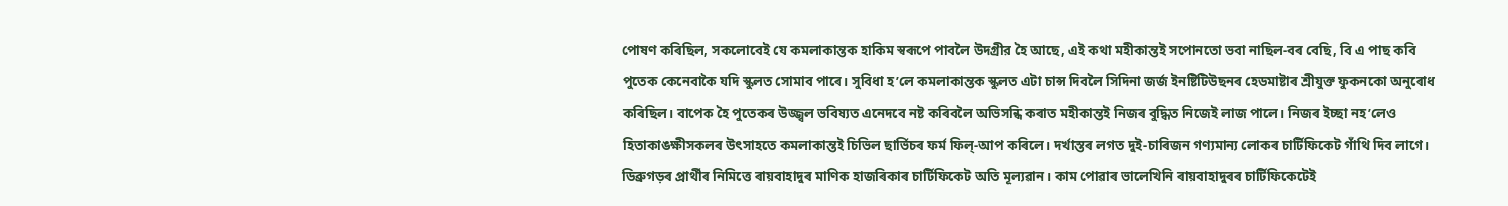পোষণ কৰিছিল, সকলোবেই যে কমলাকান্তক হাকিম স্বৰূপে পাবলৈ উদগ্রীর হৈ আছে, এই কথা মহীকান্তই সপোনতো ভবা নাছিল-বৰ বেছি, বি এ পাছ কবি পুতেক কেনেবাকৈ যদি স্কুলত সোমাব পাৰে। সুবিধা হ’লে কমলাকান্তক স্কুলত এটা চান্স দিবলৈ সিদিনা জর্জ ইনষ্টিটিউছনৰ হেডমাষ্টাৰ শ্রীযুক্ত ফুকনকো অনুৰোধ কৰিছিল। বাপেক হৈ পুতেকৰ উজ্জ্বল ভবিষ্যত এনেদবে নষ্ট কৰিবলৈ অভিসন্ধি কৰাত মহীকান্তই নিজৰ বুদ্ধিত নিজেই লাজ পালে। নিজৰ ইচ্ছা নহ’লেও হিতাকাঙক্ষীসকলৰ উৎসাহতে কমলাকান্তই চিভিল ছার্ভিচৰ ফর্ম ফিল্-আপ কৰিলে। দৰ্খাস্তৰ লগত দুই-চাৰিজন গণ্যমান্য লোকৰ চার্টিফিকেট গাঁথি দিব লাগে। ডিব্ৰুগড়ৰ প্ৰাৰ্থীৰ নিমিত্তে ৰায়বাহাদুৰ মাণিক হাজৰিকাৰ চার্টিফিকেট অতি মূল্যৱান। কাম পোৱাৰ ভালেখিনি ৰায়বাহাদুৰৰ চাৰ্টিফিকেটেই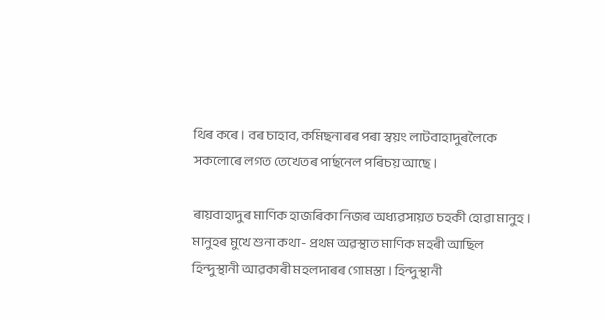থিৰ কৰে। বৰ চাহাব, কমিছনাৰৰ পৰা স্বয়ং লাটবাহাদুৰলৈকে সকলোৰে লগত তেখেতৰ পাৰ্ছনেল পৰিচয় আছে।

ৰায়বাহাদুৰ মাণিক হাজৰিকা নিজৰ অধ্যৱসায়ত চহকী হোৱা মানুহ। মানুহৰ মুখে শুনা কথা- প্রথম অৱস্থাত মাণিক মহৰী আছিল হিন্দুস্থানী আৱকাৰী মহলদাৰৰ গোমস্তা। হিন্দুস্থানী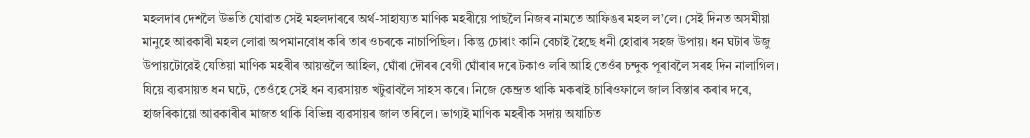মহলদাৰ দেশলৈ উভতি যোৱাত সেই মহলদাৰৰে অৰ্থ-সাহায্যত মাণিক মহৰীয়ে পাছলৈ নিজৰ নামতে আফিঙৰ মহল ল’লে। সেই দিনত অসমীয়া মানুহে আৱকাৰী মহল লোৱা অপমানবোধ কৰি তাৰ ওচৰকে নাচাপিছিল। কিন্তু চোৰাং কানি বেচাই হৈছে ধনী হোৱাৰ সহজ উপায়। ধন ঘটাৰ উজু উপায়টোৱেই যেতিয়া মাণিক মহৰীৰ আয়ত্তলৈ আহিল, ঘোঁৰা দৌৰৰ বেগী ঘোঁৰাৰ দৰে টকাও লৰি আহি তেওঁৰ চন্দুক পূৰাবলৈ সৰহ দিন নালাগিল। যিয়ে ব্যৱসায়ত ধন ঘটে, তেওঁহে সেই ধন ব্যৱসায়ত খটুৱাবলৈ সাহস কৰে। নিজে কেন্দ্ৰত থাকি মকৰাই চাৰিওফালে জাল বিস্তাৰ কৰাৰ দৰে, হাজৰিকায়ো আৱকাৰীৰ মাজত থাকি বিভিন্ন ব্যৱসায়ৰ জাল তৰিলে। ভাগ্যই মাণিক মহৰীক সদায় অযাচিত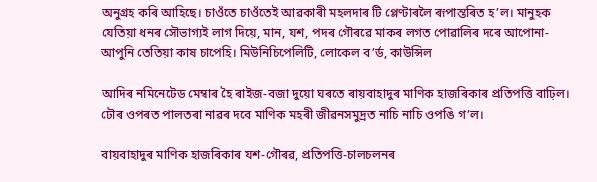অনুগ্রহ কৰি আহিছে। চাওঁতে চাওঁতেই আৱকাৰী মহলদাৰ টি প্লেণ্টাৰলৈ ৰূপান্তৰিত হ’ল। মানুহক যেতিয়া ধনৰ সৌভাগ্যই লাগ দিয়ে, মান, যশ, পদৰ গৌৰৱে মাকৰ লগত পোৱালিৰ দৰে আপোনা-আপুনি তেতিয়া কাষ চাপেহি। মিউনিচিপেলিটি, লোকেল ব’র্ড, কাউন্সিল

আদিৰ নমিনেটেড মেম্বাৰ হৈ ৰাইজ-বজা দুয়ো ঘৰতে ৰায়বাহাদুৰ মাণিক হাজৰিকাৰ প্রতিপত্তি বাঢ়িল। ঢৌৰ ওপৰত পালতৰা নাৱৰ দবে মাণিক মহৰী জীৱনসমুদ্রত নাচি নাচি ওপঙি গ’ল।

বায়বাহাদুৰ মাণিক হাজৰিকাৰ যশ-গৌৰৱ, প্রতিপত্তি-চালচলনৰ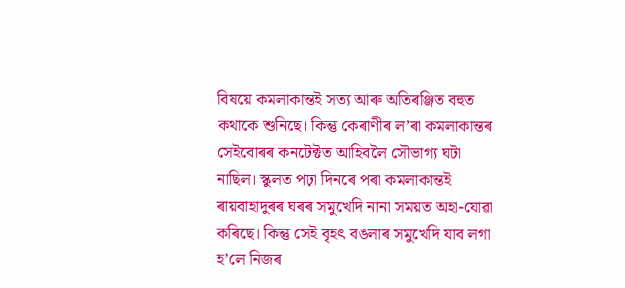বিষয়ে কমলাকান্তই সত্য আৰু অতিৰঞ্জিত বহুত কথাকে শুনিছে। কিন্তু কেৰাণীৰ ল’ৰা কমলাকান্তৰ সেইবোৰৰ কনটেক্টত আহিবলৈ সৌভাগ্য ঘটা নাছিল। স্কুলত পঢ়া দিনৰে পৰা কমলাকান্তই ৰায়বাহাদুৰৰ ঘৰৰ সমুখেদি নানা সময়ত অহা-যোৱা কৰিছে। কিন্তু সেই বৃহৎ বঙলাৰ সমুখেদি যাব লগা হ’লে নিজৰ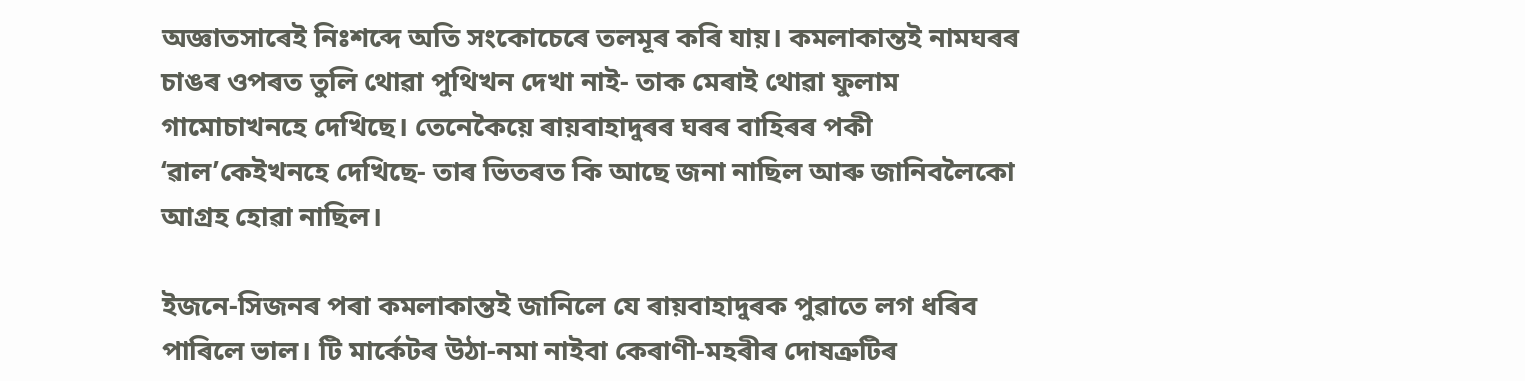অজ্ঞাতসাৰেই নিঃশব্দে অতি সংকোচেৰে তলমূৰ কৰি যায়। কমলাকান্তই নামঘৰৰ চাঙৰ ওপৰত তুলি থোৱা পুথিখন দেখা নাই- তাক মেৰাই থোৱা ফুলাম গামোচাখনহে দেখিছে। তেনেকৈয়ে ৰায়বাহাদুৰৰ ঘৰৰ বাহিৰৰ পকী ‘ৱাল’কেইখনহে দেখিছে- তাৰ ভিতৰত কি আছে জনা নাছিল আৰু জানিবলৈকো আগ্রহ হোৱা নাছিল।

ইজনে-সিজনৰ পৰা কমলাকান্তই জানিলে যে ৰায়বাহাদুৰক পুৱাতে লগ ধৰিব পাৰিলে ভাল। টি মার্কেটৰ উঠা-নমা নাইবা কেৰাণী-মহৰীৰ দোষত্রুটিৰ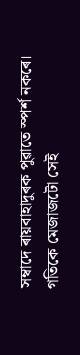সম্বাদে ৰায়বাহাদুৰক পুৱাতে স্পর্শ নকৰে। গতিকে মেজাজটো সেই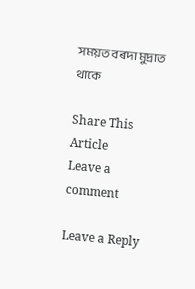সময়ত বৰদা মুদ্রাত থাকে

Share This Article
Leave a comment

Leave a Reply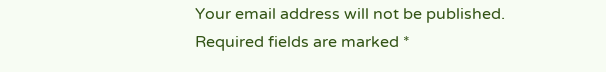Your email address will not be published. Required fields are marked *